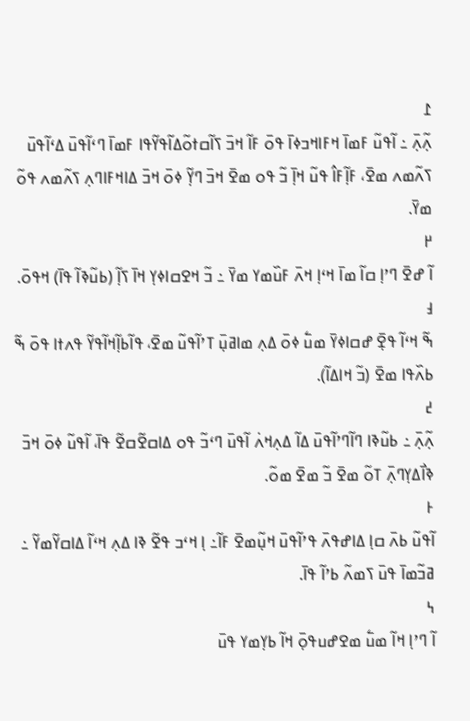߁
ߍ߲߬ߍ߲߫ ߸ ߊ߬ߟߎ߬ ߓߘߊ߫ ߞߓߊߞߏߦߊ߫ ߟߋ߫ ߓߊ߬ ߞߏ߫ ߖߊ߬ߛߙߋ߬ߡߊ߬ߟߌ߬ߟߊ ߓߘߊ߫ ߣߵߊ߬ߟߎ߫ ߡߵߊ߬ߟߎ߫ ߖߍ߬ߘߍ ߘߐ߫، ߓߊ߲߬ߓߊ߮ ߟߎ߬ ߞߊ߲߫ ߏ߬ ߟߋ ߘߐ߫ ߞߏ߫ ߣߌ߲߬ ߦߋ߫ ߞߏ߫ ߡߊߞߓߊߣߍ߲ ߖߍ߬ߘߍ ߟߋ߬ ߘߌ߫.
߂
ߊ߬ ߝߐ߫ ߣߴߊ߲ ߛߊ߬ ߘߊ߫ ߞߵߊ߲ ߞߍ߫ ߓߎ߰ߘߌ ߘߌ߫ ߸ ߏ߬ ߞߐߛߊߦߌ߲ ߞߊ߫ ߖߊ߲߬ (ߕߎ߬ߢߊ߬ ߟߊ߫) ߞߟߋ߫.
߃
ߒ߬ ߞߵߊ߬ ߟߐ߲߫ ߝߛߊߦߌ߫ ߘߎ߱ ߦߋ߫ ߡߍ߲ ߘߊߥߎ߲߫ ߠߴߊ߬ߟߎ߬ ߘߐ߫، ߟߊ߬ߕߊ߲߬ߞߊ߬ߟߌ߬ ߟߍߙߊ ߟߋ߫ ߒ߬ ߕߍ߰ߟߊ ߘߐ߫ (ߏ߬ ߞߊߡߊ߬).
߄
ߍ߲߬ߍ߲߫ ߸ ߕߎ߬ߢߊ ߣߊ߬ߣߴߊ߬ߟߎ߫ ߡߊ߬ ߡߍ߲ߞߍ߭ ߊ߬ߟߎ߫ ߣߵߏ߬ ߟߋ ߡߊߛߐ߬ߛߐ߬ ߟߊ߫، ߊ߬ߟߎ߬ ߦߋ߫ ߞߏ߫ ߢߊ߯ߡߌ߲ߣߍ߲߫ ߠߋ߬ ߘߐ߫ ߏ߬ ߘߐ߫ ߘߋ߬.
߅
ߊ߬ߟߎ߬ ߕߍ߫ ߛߊ߲ ߡߊߝߟߍ߫ ߟߴߊ߬ߟߎ߫ ߞߎ߲߬ߘߐ߫ ߓߊ߬߸ ߊ߲ ߞߵߏ ߟߐ߬ ߢߊ ߡߍ߲ ߞߵߊ߬ ߡߊߛߌ߬ߘߌ߬ ߸ ߥߏ߬ߘߊ߫ ߟߎ߫ ߖߘߍ߬ ߕߴߊ߬ ߟߊ߫.
߆
ߊ߬ ߣߴߊ߲ ߞߊ߬ ߘߎ߱ ߘߐߝߎߟߋ߲߫ ߞߊ߬ ߕߌ߲ߘߌ ߟߎ߫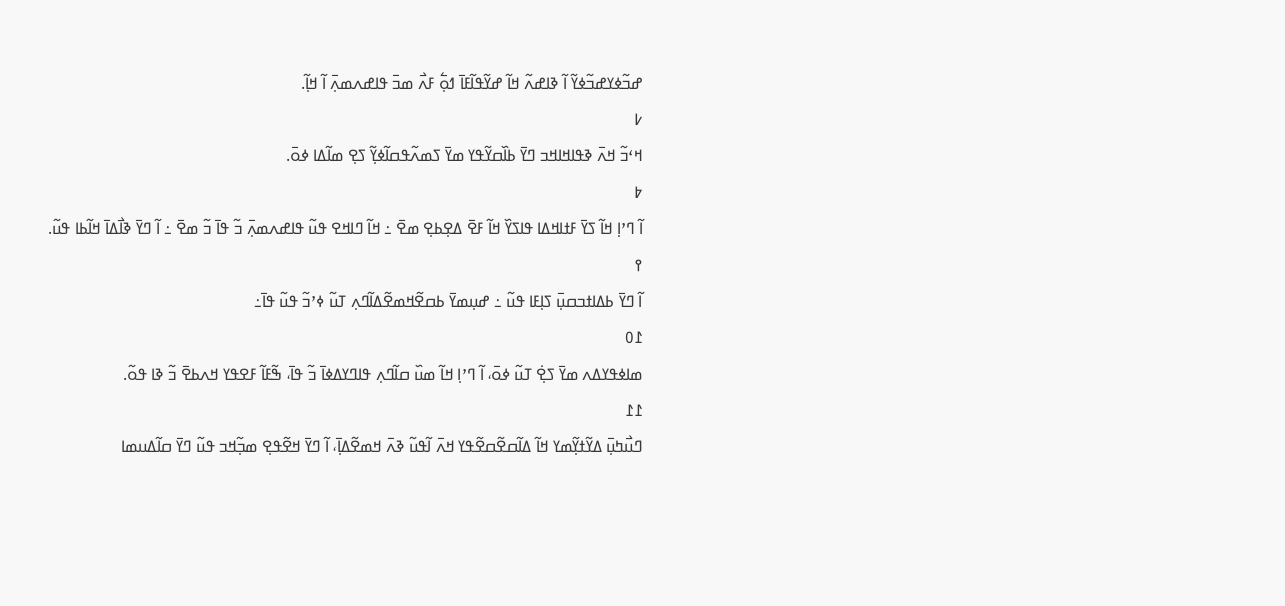ߝߏ߬ߦߌߝߏ߬ߦߌ߬ ߊ߬ ߢߊߝߍ߬ ߞߊ߬ ߝߌ߬ߟߊ߬ߓߊ߫ ߗߋ߲߱ ߓߍ߯ ߘߏ߫ ߟߊߝߍߘߍ߲߫ ߊ߬ ߞߊ߲߬.
߇
ߞߵߏ߬ ߞߍ߫ ߢߟߊߞߊߞߏ ߣߌ߫ ߕߊ߰ߛߌ߬ߟߌ ߘߌ߫ ߖߘߍ߬ߟߛߊ߬ߦߌ߲߬ ߖߐ߲ ߘߊ߬ߡߊ ߦߋ߫.
߈
ߊ߬ ߣߴߊ߲ ߞߊ߬ ߖߌ߫ ߓߙߊߞߡߊ ߟߊߖߌ߰ ߞߊ߬ ߓߐ߫ ߡߐ߲ߕߐ߲ ߘߐ߫ ߸ ߞߊ߬ ߣߊߞߐ ߟߎ߬ ߟߊߝߍߘߍ߲߫ ߏ߬ ߟߊ߫ ߏ߬ ߘߐ߫ ߸ ߊ߬ ߣߌ߫ ߢߊ߯ߡߊ߫ ߞߊ߬ߕߊ ߟߎ߬.
߉
ߊ߬ ߣߌ߫ ߕߡߊߙߏߛߎ߲߫ ߖߊ߲ߓߊ ߟߎ߬ ߸ ߝߎ߲ߘߌ߫ ߕߛߐ߬ߞߘߐ߬ߡߊ߬ߣߍ߲ ߠߎ߬ ߦߴߏ߬ ߟߎ߬ ߟߊ߫߸
߁߀
ߘߊߦߟߌߡߍ ߘߌ߫ ߖߐ߲߭ ߠߎ߬ ߦߋ߫، ߊ߬ ߣߴߊ߲ ߞߊ߬ ߘߎ߰ ߛߊ߬ߣߍ߲ ߟߊߣߌߡߦߊ߫ ߏ߬ ߟߊ߫، ߒ߬ߓߊ߬ ߓߐߟߌ ߞߍߕߐ߫ ߏ߬ ߢߊ ߟߋ߬.
߁߁
ߣߎ߯ߤߎ߲߫ ߡߌ߬ߙߌ߲߬ߘߌ ߞߊ߬ ߡߊ߬ߛߐ߬ߛߐ߬ߟߌ ߞߍ߫ ߊ߬ߟߎ߬ ߢߍ߫ ߞߘߐ߬ߡߊ߲߫، ߊ߬ ߣߌ߫ ߞߐ߬ߟߐ߲ ߘߏ߲߬ߞߏ ߟߎ߬ ߣߌ߫ ߛߊ߬ߡߎߘߊ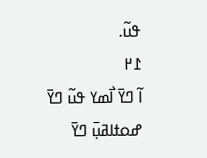ߟߎ߬.
߁߂
ߊ߬ ߣߌ߫ ߊ߯ߘߌ ߟߎ߬ ߣߌ߫ ߝߋߙߊߥߎ߲߫ ߣߌ߫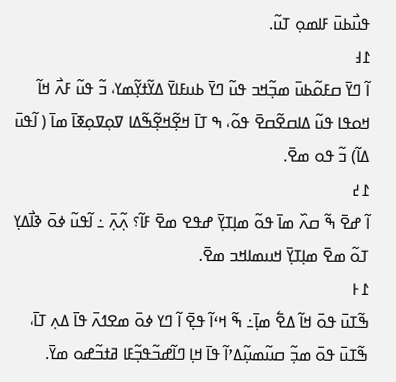ߟߎ߯ߕߎ߫ ߓߊߘߋ߲ ߠߎ߬.
߁߃
ߊ߬ ߣߌ߫ ߛߓߋ߬ߕߎ߫ ߘߏ߲߬ߞߏ ߟߎ߬ ߣߌ߫ ߕߎߓߊߌ߫ ߡߌ߬ߙߌ߲߬ߘߌ، ߏ߬ ߟߎ߬ ߓߍ߯ ߞߊ߬ ߞߋߟߊ ߟߎ߬ ߡߊߛߐ߬ߛߐ߫ ߟߋ߬، ߒ ߠߊ߫ ߞߐ߲߬ߞߐ߲߬ߒ߬ߡߊ ߜߋ߲ߜߋ߲ߧߊ߫ ߘߊ߫ ( ߊ߬ߟߎ߫ ߡߊ߬) ߏ߬ ߟߋ ߘߐ߫.
߁߄
ߊ߬ ߝߐ߫ ߒ߬ ߛߍ߰ ߘߊ߫ ߟߋ߬ ߘߊ߲ߠߌ߲߫ ߝߟߐ ߘߐ߫ ߓߊ߬؟ ߍ߲߬ߍ߲߫ ߸ ߊ߬ߟߎ߬ ߦߋ߫ ߢߊ߯ߡߌ߲ ߠߋ߬ ߘߐ߫ ߘߊ߲ߠߌ߲߫ ߞߎߘߊߞߏ ߘߐ߫.
߁߅
ߒ߬ߠߎ߫ ߟߋ߫ ߞߊ߬ ߡߐ߱ ߘߊ߲߫߸ ߒ߬ ߞߵߊ߬ ߟߐ߲߫ ߊ߬ ߣߌ ߦߋ߫ ߘߐߗߍ߫ ߟߊ߫ ߡߍ߲ ߠߊ߫، ߒ߬ߠߎ߫ ߟߋ߫ ߘߏ߲߬ ߛߎ߬ߘߎ߲߬ߡߴߊ߬ ߟߊ߫ ߞߊ߲ ߣߊ߬ߝߏ߬ߟߏ߲߬ߓߊ ߥߙߏ߬ߝߋ ߘߌ߫.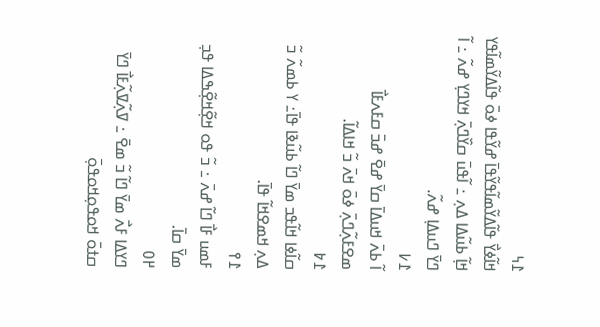߁߆
ߞߊ߬ߦߌ߯ ߟߊ߬ߡߌ߬ߘߊ߬ߟߌ߬ߟߊ߫ ߝߌ߬ߟߊ ߦߋ߫ ߟߊ߬ߡߌ߬ߘߊ߬ߟߌ ߞߊ߲߬ ߕߎ߬ߡߊ ߡߍ߲ ߸ ߊ߬ߟߎ߫ ߛߌ߰ߣߍ߲߫ ߞߌߣߌ߲ ߝߍ߬ ߸ ߊ߬ ߣߌ߫ ߣߎߡߊ߲ ߝߍ߬.
߁߇
ߊ߬ ߕߍ߫ ߞߎߡߊ߫ ߛߌ߫ ߝߐ߫ ߝߏ߫ ߛߓߍߓߊ߯ ߘߐߓߍ߲߬ߣߍ߲߫ ߦߋ߫ ߞߍ߫ ߏ߬ ߞߊߡߊ߬.
߁߈
ߛߊ߬ߦߊ ߞߊ߬ߟߏ ߘߌ߫ ߣߊ߬ ߕߎ߬ߢߊ ߟߊ߫߸ ߌ ߕߘߍ߬ ߏ߬ ߡߍ߲ ߞߘߐߞߊ߬ ߟߊ߫.
߁߉
ߓߘߎ ߓߊ߯ ߣߊ߬ ߝߍ߫ ߸ ߏ߬ ߟߋ ߞߐ߲߬ߞߐ߲߬ߒߡߊ ߟߏ߲ ߘߌ߫ ߛߊ߫.
߂߀
ߣߌߡߊ ߓߍ߯ ߘߌ߫ ߣߊ߬ ߏ߬ ߘߐ߫ ߸ ߜߍ߲߬ߜߍ߲߬ߓߊ߯ ߣߌ߫ ߛߙߋ߫ ߞߋߟߋ߲ߞߋߟߋ߲߫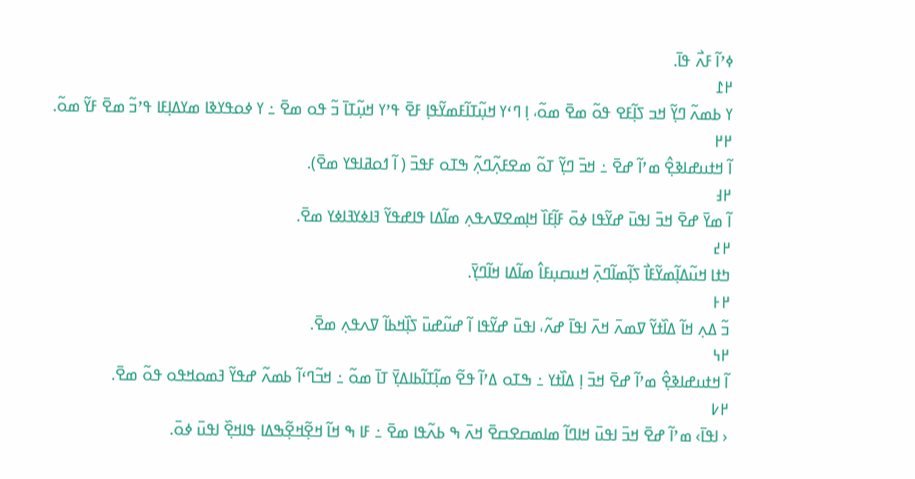ߦߴߊ߬ ߓߍ߯ ߟߊ߫.
߂߁
ߌ ߕߘߍ߬ ߣߌ߲߬ ߞߏ ߖߊ߲߬ߓߐ ߟߋ߬ ߘߐ߫ ߘߋ߬، ߊ߲ ߣߵߌ ߞߎ߲߬ߠߊ߬ߓߘߌ߬ߟߊ߲ ߓߐ߫ ߟߴߌ ߞߎ߲߬ߠߊ߫ ߏ߬ ߟߋ ߘߐ߫ ߸ ߌ ߦߋߟߌߢߊ ߘߌߡߊ߲ߓߊ ߟߴߏ߬ ߘߐ߫ ߓߌ߬ ߘߋ߬.
߂߂
ߊ߬ ߞߙߎߝߊߢߐ߲߮ ߘߴߊ߬ ߝߐ߫ ߸ ߞߏ߫ ߣߌ߲߬ ߠߋ߬ ߘߐߓߍ߲߬ߣߍ߲߬ ߒߠߋ ߓߟߏ߫ ( ߊ߬ ߗߋߥߊߟߌ ߘߐ߫).
߂߃
ߊ߬ ߘߌ߫ ߝߐ߫ ߞߏ߫ ߊߟߎ߫ ߝߌ߬ߟߊ ߦߋ߫ ߓߊ߲߬ߓߊ߰ ߞߊ߲ߘߐߜߍߟߍ߲ ߘߊ߬ߡߊ ߟߊߝߟߌ߬ ߔߊߦߌߔߊߦߌ ߘߐ߫.
߂߄
ߤߙߊ ߞߎ߬ߡߊ߲߬ߘߌ߬ߓߊ߯ ߖߊ߲߬ߘߊ߬ߣߍ߲߫ ߞߎߛߎ߲ߓߊ߮ ߘߊ߬ߡߊ ߞߊ߬ߣߌ߲߫.
߂߅
ߏ߬ ߡߍ߲ ߞߊ߬ ߡߊ߰ߙߌ߬ ߜߘߍ߫ ߞߍ߫ ߊߟߊ߫ ߝߍ߬، ߊߟߎ߫ ߝߌ߬ߟߊ ߊ߬ ߝߎ߬ߝߎ߫ ߖߊ߲߰ߞߕߊ߬ ߜߍߟߍ߲ ߘߐ߫.
߂߆
ߊ߬ ߞߙߎߝߊߢߐ߲߮ ߘߴߊ߬ ߝߐ߫ ߞߏ߫ ߊ߲ ߡߊ߰ߙߌ ߸ ߒߠߋ ߡߴߊ߬ ߟߐ߬ ߘߊ߲߬ߠߊ߬ߕߊߡߌ߲߫ ߠߊ߫ ߘߋ߬ ߸ ߞߏ߬ߣߵߊ߬ ߕߘߍ߬ ߝߟߌ߬ ߔߘߋߞߟߋ ߟߋ߬ ߘߐ߫.
߂߇
‹ ߊߟߊ߫› ߘߴߊ߬ ߝߐ߫ ߞߏ߫ ߊߟߎ߫ ߞߊߣߊ߬ ߘߊߘߛߐߛߐ߫ ߞߍ߫ ߒ ߕߍ߬ߟߊ ߘߐ߫ ߸ ߓߊ ߒ ߞߊ߬ ߞߐ߲߬ߞߐ߲߬ߒߡߊ ߟߊߞߐ߲߰ ߊߟߎ߫ ߦߋ߫.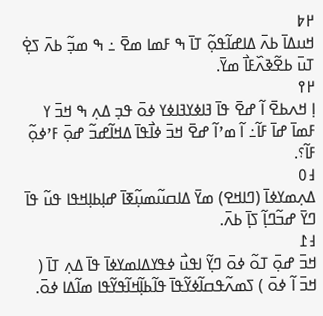߂߈
ߞߎߡߊ߫ ߕߍ߫ ߡߊߝߊ߬ߟߋ߲߬ ߠߊ߫ ߒ ߓߘߊ ߘߐ߫ ߸ ߒ ߘߏ߲߬ ߕߍ߫ ߖߐ߲߭ ߠߎ߫ ߕߐ߬ߢߍ߰ߓߊ߯ ߘߌ߫.
߂߉
ߊ߲ ߞߍߕߐ߫ ߊ߬ ߝߐ߫ ߟߊ߫ ߔߊߦߌߔߊߦߌ ߦߋ߫ ߟߏ߲ ߡߍ߲ ߒ ߞߏ߫ ߌ ߓߘߊ߫ ߝߊ߫ ߓߊ߬߸ ߊ߬ ߘߴߊ߬ ߝߐ߫ ߞߏ߫ ߦߊ߯ߟߊ߫ ߡߞߊ߬ߝߏ߬ ߝߋ߲߫ ߓߴߦߋ߲߬ ߓߊ߬؟.
߃߀
ߡߍ߲ߘߌߦߊ߫ (ߣߊߞߐ) ߘߌ߫ ߡߊߛߎ߬ߘߎ߲߬ߧߊ߫ ߝߊ߲ߕߊ߲ߞߟߊ ߟߎ߬ ߟߊ߫ ߣߌ߫ ߝߏ߬ߣߊ߲߬ ߖߊ߲߫ ߕߍ߫.
߃߁
ߞߏ߫ ߝߋ߲߫ ߠߋ߬ ߦߋ߫ ߣߌ߲߬ ߊߟߎ߯ ߦߟߌߡߊߘߌߦߊ߫ ߟߊ߫ ߡߍ߲ ߠߊ߫ ( ߞߏ߫ ߊ߬ ߦߋ߫ ) ߖߘߍ߬ߟߛߊ߬ߦߌ߬ߟߊ߫ ߟߊ߬ߕߊ߲߬ߞߊ߬ߟߌ߬ߟߊ ߘߊ߬ߡߊ ߦߋ߫.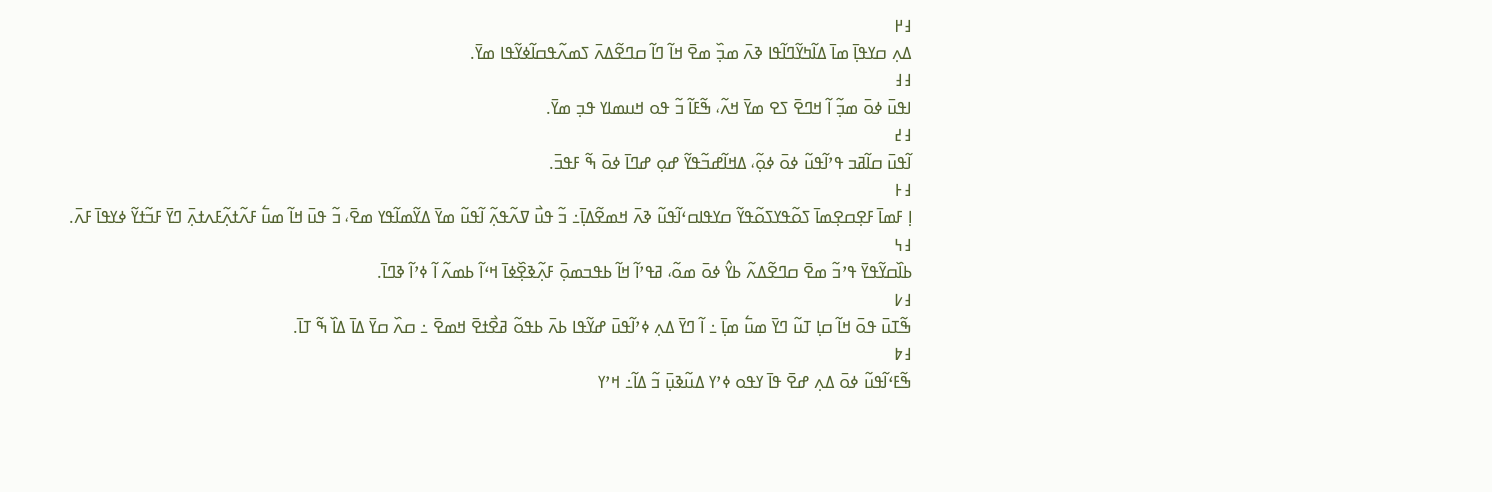߃߂
ߡߍ߲ ߛߌߟߊ߲߫ ߘߊ߫ ߡߊ߬ߤߌ߬ߣߊ߬ߟߊ ߢߍ߫ ߘߏ߲߰ ߘߐ߫ ߞߊ߬ ߣߊ߬ ߛߣߐ߬ߡߍ߫ ߖߘߍ߬ߟߛߊ߬ߦߌ߬ߟߊ ߘߌ߫.
߃߃
ߊߟߎ߫ ߦߋ߫ ߘߏ߲߬ ߊ߬ ߞߣߐ߫ ߖߐ ߘߌ߫ ߞߍ߬، ߒ߬ߓߊ߬ ߏ߬ ߟߋ ߞߎߘߊߌ ߟߏ߲ ߘߌ߫.
߃߄
ߊ߬ߟߎ߫ ߛߊ߬ߥߏ ߟߴߊ߬ߟߎ߬ ߦߋ߫ ߦߋ߲߬، ߡߞߊ߬ߝߏ߬ߟߌ߬ ߝߋ߲ ߝߣߊ߫ ߦߋ߫ ߒ߬ ߓߟߏ߫.
߃߅
ߊ߲ ߓߘߊ߫ ߓߐ߲ߛߐ߲ߘߊ߫ ߖߋ߬ߟߌߖߋ߬ߟߌ߬ ߛߌߟߊߛߵߊ߬ߟߎ߬ ߢߍ߫ ߞߘߐ߬ߡߊ߲߫߸ ߏ߬ ߟߎ߯ ߜߍ߬ߟߍ߲߬ ߊ߬ߟߎ߬ ߘߌ߫ ߡߌ߬ߘߊ߬ߟߌ ߘߐ߫، ߏ߬ ߟߎ߫ ߞߊ߬ ߘߎ߱ ߓߍ߬ߙߍ߲߬ߓߍߙߍ߲߫ ߣߌ߫ ߓߏ߬ߙߌ߬ ߦߌߟߊ߫ ߓߍ߫.
߃߆
ߕߊ߰ߛߌ߬ߟߌ߫ ߟߴߏ߬ ߘߐ߫ ߛߣߐ߬ߡߍ߬ ߕߌ߮ ߦߋ߫ ߘߋ߬، ߥߟߴߊ߬ ߞߊ߬ ߕߟߏߘߋ߲߫ ߓߍ߲߬ߢߐ߲߰ߦߊ߫ ߞߵߊ߬ ߕߘߍ߬ ߊ߬ ߦߴߊ߬ ߢߣߊ߫.
߃߇
ߒ߬ߠߎ߫ ߟߋ߫ ߞߊ߬ ߛߊ߲ ߠߎ߬ ߣߌ߫ ߘߎ߱ ߘߊ߲߫ ߸ ߊ߬ ߣߌ߫ ߡߍ߲ ߦߴߊ߬ߟߎ߫ ߝߌ߬ߟߊ ߕߍ߫ ߕߟߋ߬ ߥߐ߯ߙߐ߫ ߞߘߐ߫ ߸ ߛߍ߰ ߛߌ߫ ߡߊ߫ ߡߊ߰ ߒ߬ ߠߊ߫.
߃߈
ߒ߬ߓߵߊ߬ߟߎ߬ ߦߋ߫ ߡߍ߲ ߝߐ߫ ߟߊ߫ ߌߟߋ ߦߴߌ ߡߎ߬ߢߎ߲߫ ߏ߬ ߡߊ߬߸ ߞߴߌ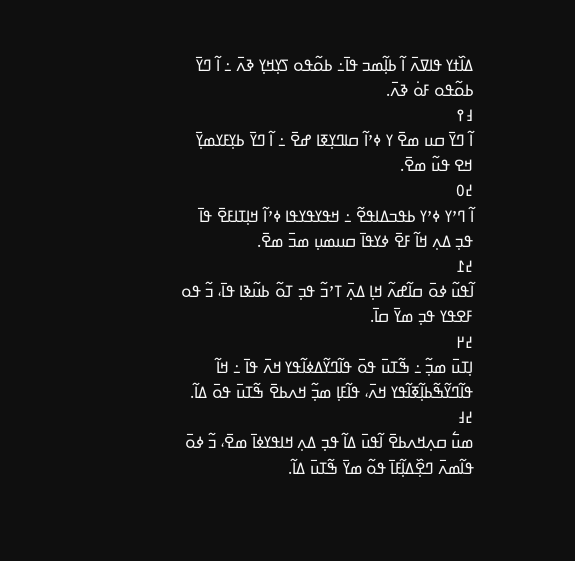ߡߊ߰ߙߌ ߟߊߜߍ߫ ߊ߬ ߕߊ߲߬ߘߏ ߟߊ߫߸ ߕߋ߬ߟߋ ߖߌ߲ߞߌ߲ ߢߍ߫ ߸ ߊ߬ ߣߌ߫ ߕߋ߬ߟߋ ߓߋ߭ ߢߍ߫.
߃߉
ߊ߬ ߣߌ߫ ߛߎ ߘߐ߫ ߌ ߦߴߊ߬ ߛߊߣߌ߲ߧߊ ߝߐ߫ ߸ ߊ߬ ߣߌ߫ ߕߌ߲ߓߌߘߌ߲߫ ߞߐ ߟߎ߬ ߘߐ߫.
߄߀
ߊ߬ ߣߴߌ ߦߴߌ ߕߟߏߡߊߟߐ߬ ߸ ߞߟߌߟߌߟߊ ߦߴߊ߬ ߞߊ߲ߠߊߓߐ߫ ߟߊ߫ ߟߏ߲ ߡߍ߲ ߞߊ߬ ߓߐ߫ ߦߌߟߊ߫ ߛߎߘߎ߲ ߘߏ߫ ߘߐ߫.
߄߁
ߊ߬ߟߎ߬ ߦߋ߫ ߛߊ߬ߝߍ߬ ߞߊ߲ ߡߍ߲߫ ߠߴߏ߬ ߟߏ߲ ߠߋ߬ ߕߎ߬ߢߊ ߟߊ߫، ߏ߬ ߟߋ ߓߐߟߌ ߟߏ߲ ߘߌ߫ ߛߊ߫.
߄߂
ߊ߲ߠߎ߫ ߘߏ߲߬ ߸ ߒ߬ߠߎ߫ ߟߋ߫ ߟߊ߬ߣߌ߬ߡߦߊ߬ߟߌ ߞߍ߫ ߟߊ߫ ߸ ߞߊ߬ ߟߊ߬ߣߌ߬ߒ߬ߕߊ߲߬ߧߊ߬ߟߌ ߞߍ߫، ߟߊ߬ߓߊ߲ ߘߏ߲߬ ߞߍߕߐ߫ ߒ߬ߠߎ߫ ߟߋ߫ ߡߊ߬.
߄߃
ߘߎ߱ ߛߍ߲ߞߍߕߐ߫ ߊ߬ߟߎ߫ ߡߊ߬ ߟߏ߲ ߡߍ߲ ߞߊߟߌߦߊ߫ ߘߐ߫، ߏ߬ ߦߋ߫ ߟߊ߬ߘߍ߫ ߣߐ߲߰ߡߊ߲߬ߓߊ߫ ߟߋ߬ ߘߌ߫ ߒ߬ߠߎ߫ ߡߊ߬.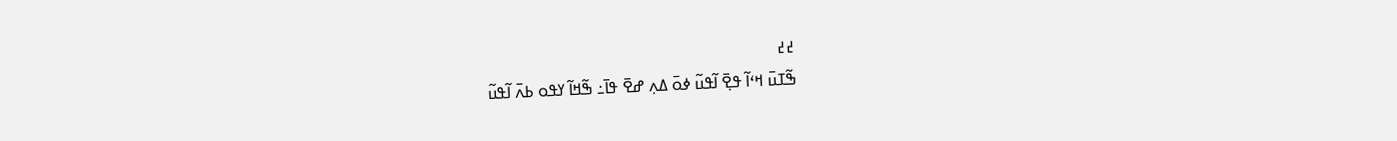߄߄
ߒ߬ߠߎ߫ ߞߵߊ߬ ߟߐ߲߫ ߊ߬ߟߎ߬ ߦߋ߫ ߡߍ߲ ߝߐ߫ ߟߊ߫߸ ߒ߬ߞߊ߬ ߌߟߋ ߕߍ߫ ߊ߬ߟߎ߬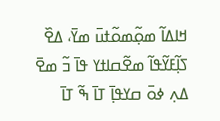ߞߊߡߊ߬ ߘߋ߲߬ߘߋ߬ߙߎ߫ ߘߌ߫، ߡߐ߰ ߖߊ߲߬ߓߌ߬ߟߊ߬ ߘߐ߬ߛߊߙߌ ߟߊ߫ ߏ߬ ߘߐ߫ ߡߍ߲ ߦߋ߫ ߛߌߟߊ߲߫ ߠߊ߫ ߒ߬ ߠߊ߫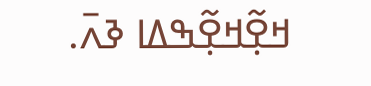ߞߐ߲߬ߞߐ߲߬ߒߡߊ ߢߍ߫.